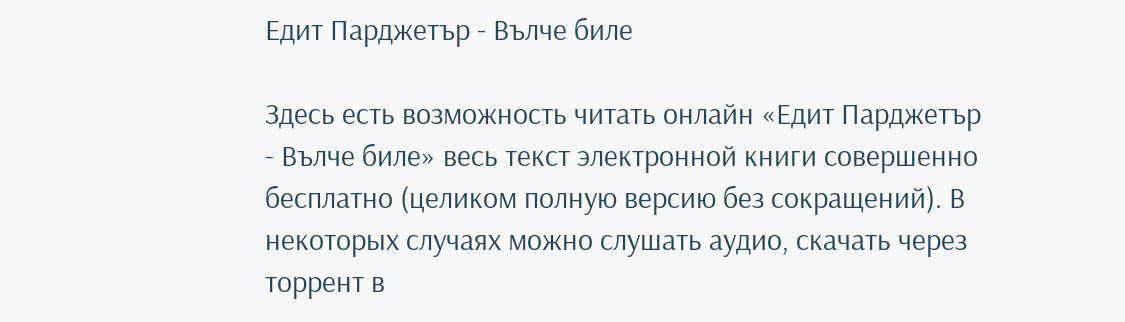Едит Парджетър - Вълче биле

Здесь есть возможность читать онлайн «Едит Парджетър - Вълче биле» весь текст электронной книги совершенно бесплатно (целиком полную версию без сокращений). В некоторых случаях можно слушать аудио, скачать через торрент в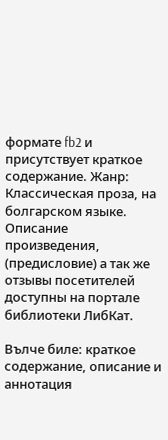формате fb2 и присутствует краткое содержание. Жанр: Классическая проза, на болгарском языке. Описание произведения, (предисловие) а так же отзывы посетителей доступны на портале библиотеки ЛибКат.

Вълче биле: краткое содержание, описание и аннотация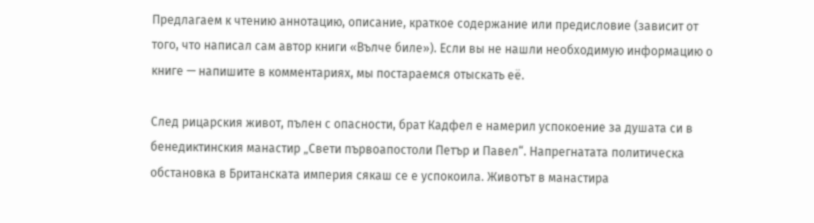Предлагаем к чтению аннотацию, описание, краткое содержание или предисловие (зависит от того, что написал сам автор книги «Вълче биле»). Если вы не нашли необходимую информацию о книге — напишите в комментариях, мы постараемся отыскать её.

След рицарския живот, пълен с опасности, брат Кадфел е намерил успокоение за душата си в бенедиктинския манастир „Свети първоапостоли Петър и Павел“. Напрегнатата политическа обстановка в Британската империя сякаш се е успокоила. Животът в манастира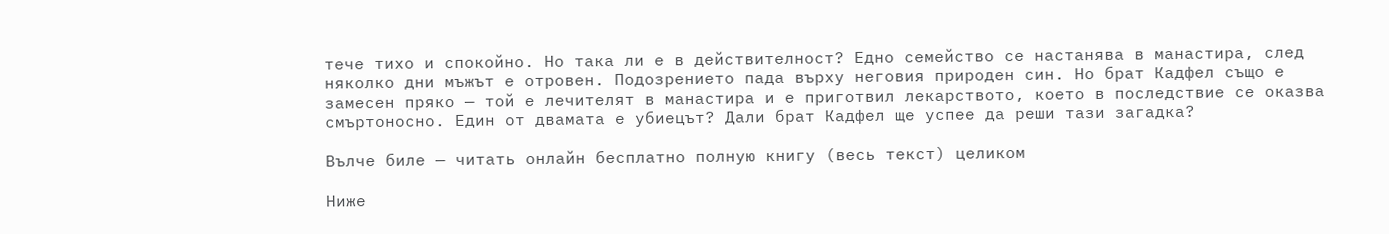тече тихо и спокойно. Но така ли е в действителност? Едно семейство се настанява в манастира, след няколко дни мъжът е отровен. Подозрението пада върху неговия природен син. Но брат Кадфел също е замесен пряко — той е лечителят в манастира и е приготвил лекарството, което в последствие се оказва смъртоносно. Един от двамата е убиецът? Дали брат Кадфел ще успее да реши тази загадка?

Вълче биле — читать онлайн бесплатно полную книгу (весь текст) целиком

Ниже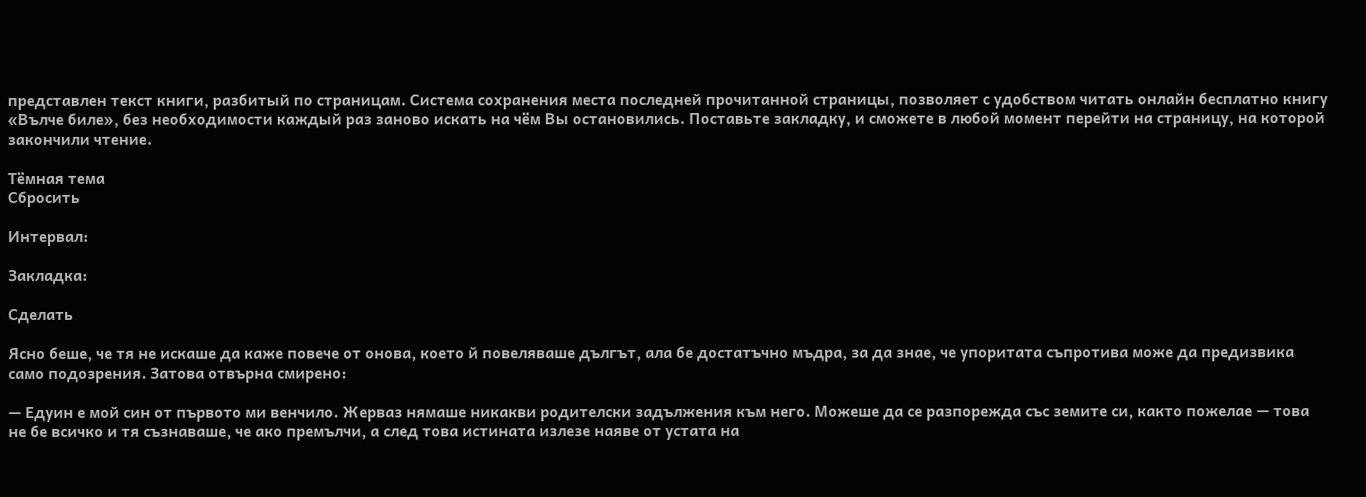представлен текст книги, разбитый по страницам. Система сохранения места последней прочитанной страницы, позволяет с удобством читать онлайн бесплатно книгу «Вълче биле», без необходимости каждый раз заново искать на чём Вы остановились. Поставьте закладку, и сможете в любой момент перейти на страницу, на которой закончили чтение.

Тёмная тема
Сбросить

Интервал:

Закладка:

Сделать

Ясно беше, че тя не искаше да каже повече от онова, което й повеляваше дългът, ала бе достатъчно мъдра, за да знае, че упоритата съпротива може да предизвика само подозрения. Затова отвърна смирено:

— Едуин е мой син от първото ми венчило. Жерваз нямаше никакви родителски задължения към него. Можеше да се разпорежда със земите си, както пожелае — това не бе всичко и тя съзнаваше, че ако премълчи, а след това истината излезе наяве от устата на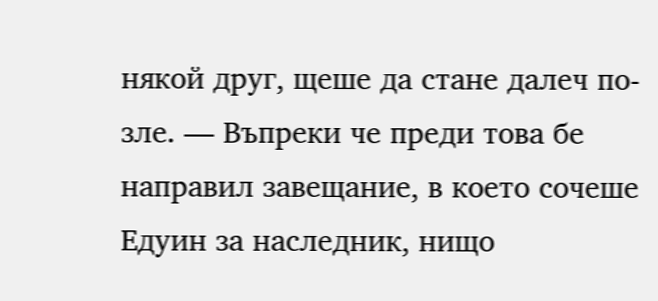някой друг, щеше да стане далеч по-зле. — Въпреки че преди това бе направил завещание, в което сочеше Едуин за наследник, нищо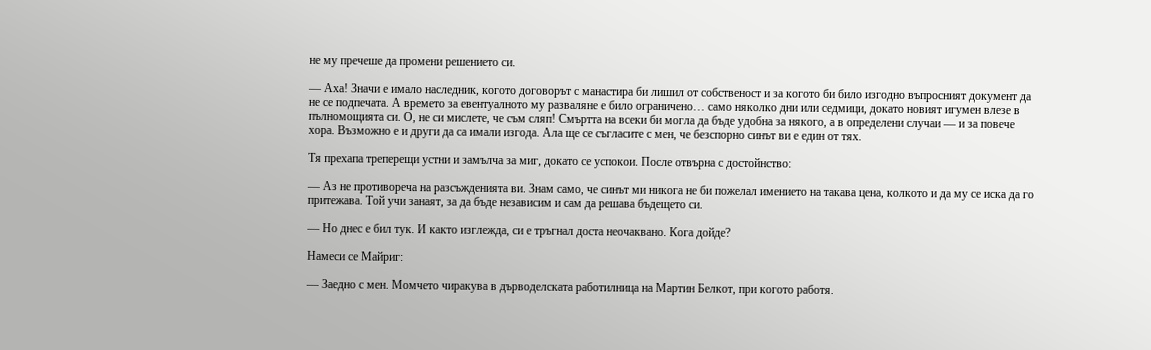не му пречеше да промени решението си.

— Аха! Значи е имало наследник, когото договорът с манастира би лишил от собственост и за когото би било изгодно въпросният документ да не се подпечата. А времето за евентуалното му разваляне е било ограничено… само няколко дни или седмици, докато новият игумен влезе в пълномощията си. О, не си мислете, че съм сляп! Смъртта на всеки би могла да бъде удобна за някого, а в определени случаи — и за повече хора. Възможно е и други да са имали изгода. Ала ще се съгласите с мен, че безспорно синът ви е един от тях.

Тя прехапа треперещи устни и замълча за миг, докато се успокои. После отвърна с достойнство:

— Аз не противореча на разсъжденията ви. Знам само, че синът ми никога не би пожелал имението на такава цена, колкото и да му се иска да го притежава. Той учи занаят, за да бъде независим и сам да решава бъдещето си.

— Но днес е бил тук. И както изглежда, си е тръгнал доста неочаквано. Кога дойде?

Намеси се Майриг:

— Заедно с мен. Момчето чиракува в дърводелската работилница на Мартин Белкот, при когото работя.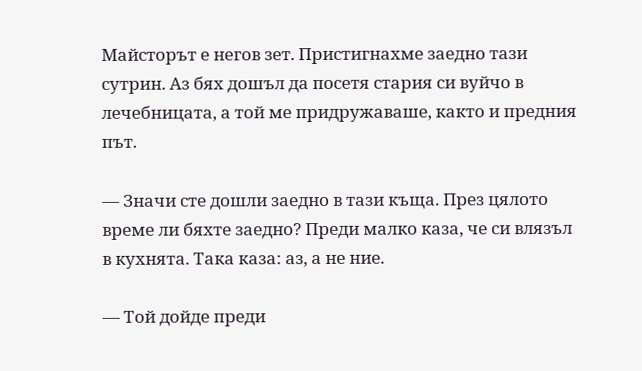Майсторът е негов зет. Пристигнахме заедно тази сутрин. Аз бях дошъл да посетя стария си вуйчо в лечебницата, а той ме придружаваше, както и предния път.

— Значи сте дошли заедно в тази къща. През цялото време ли бяхте заедно? Преди малко каза, че си влязъл в кухнята. Така каза: аз, а не ние.

— Той дойде преди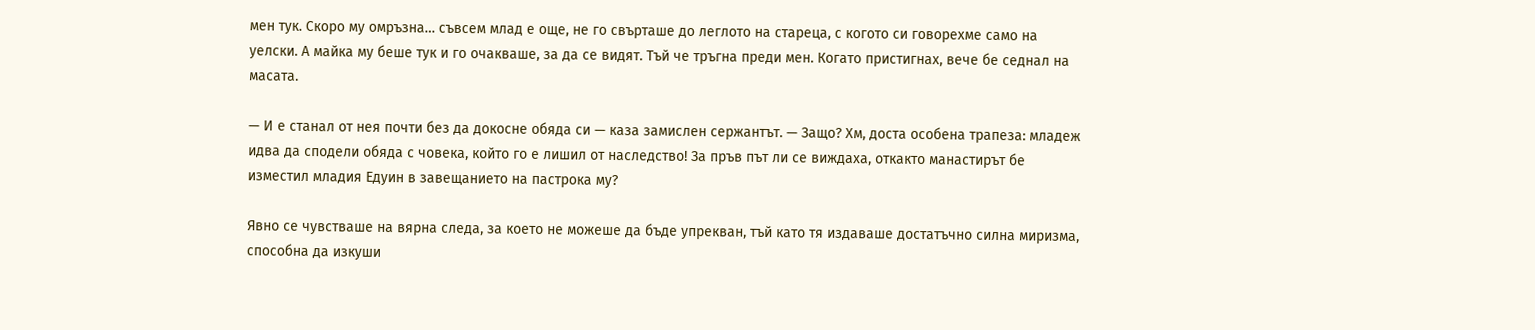мен тук. Скоро му омръзна… съвсем млад е още, не го свърташе до леглото на стареца, с когото си говорехме само на уелски. А майка му беше тук и го очакваше, за да се видят. Тъй че тръгна преди мен. Когато пристигнах, вече бе седнал на масата.

— И е станал от нея почти без да докосне обяда си — каза замислен сержантът. — Защо? Хм, доста особена трапеза: младеж идва да сподели обяда с човека, който го е лишил от наследство! За пръв път ли се виждаха, откакто манастирът бе изместил младия Едуин в завещанието на пастрока му?

Явно се чувстваше на вярна следа, за което не можеше да бъде упрекван, тъй като тя издаваше достатъчно силна миризма, способна да изкуши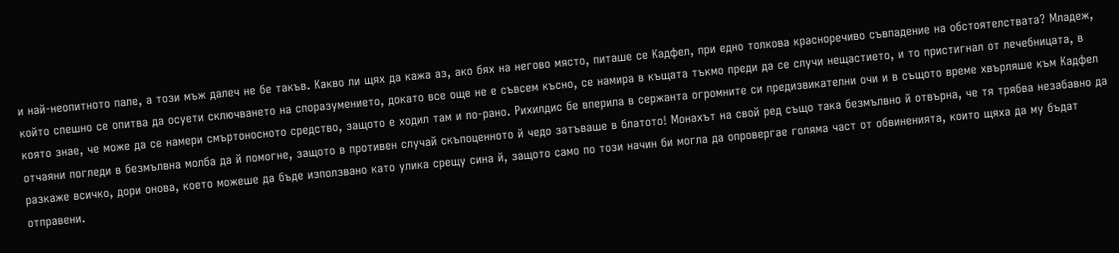и най-неопитното пале, а този мъж далеч не бе такъв. Какво ли щях да кажа аз, ако бях на негово място, питаше се Кадфел, при едно толкова красноречиво съвпадение на обстоятелствата? Младеж, който спешно се опитва да осуети сключването на споразумението, докато все още не е съвсем късно, се намира в къщата тъкмо преди да се случи нещастието, и то пристигнал от лечебницата, в която знае, че може да се намери смъртоносното средство, защото е ходил там и по-рано. Рихилдис бе вперила в сержанта огромните си предизвикателни очи и в същото време хвърляше към Кадфел отчаяни погледи в безмълвна молба да й помогне, защото в противен случай скъпоценното й чедо затъваше в блатото! Монахът на свой ред също така безмълвно й отвърна, че тя трябва незабавно да разкаже всичко, дори онова, което можеше да бъде използвано като улика срещу сина й, защото само по този начин би могла да опровергае голяма част от обвиненията, които щяха да му бъдат отправени.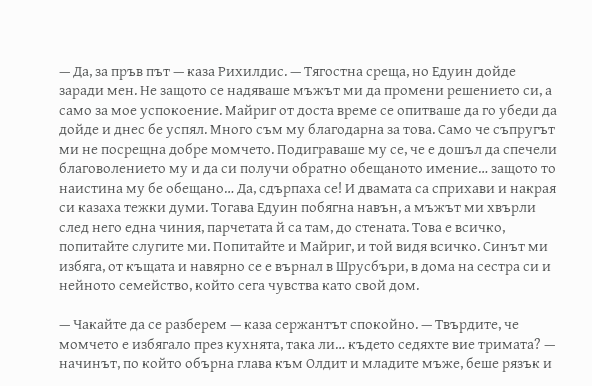— Да, за пръв път — каза Рихилдис. — Тягостна среща, но Едуин дойде заради мен. Не защото се надяваше мъжът ми да промени решението си, а само за мое успокоение. Майриг от доста време се опитваше да го убеди да дойде и днес бе успял. Много съм му благодарна за това. Само че съпругът ми не посрещна добре момчето. Подиграваше му се, че е дошъл да спечели благоволението му и да си получи обратно обещаното имение… защото то наистина му бе обещано… Да, сдърпаха се! И двамата са сприхави и накрая си казаха тежки думи. Тогава Едуин побягна навън, а мъжът ми хвърли след него една чиния, парчетата й са там, до стената. Това е всичко, попитайте слугите ми. Попитайте и Майриг, и той видя всичко. Синът ми избяга, от къщата и навярно се е върнал в Шрусбъри, в дома на сестра си и нейното семейство, който сега чувства като свой дом.

— Чакайте да се разберем — каза сержантът спокойно. — Твърдите, че момчето е избягало през кухнята, така ли… където седяхте вие тримата? — начинът, по който обърна глава към Олдит и младите мъже, беше рязък и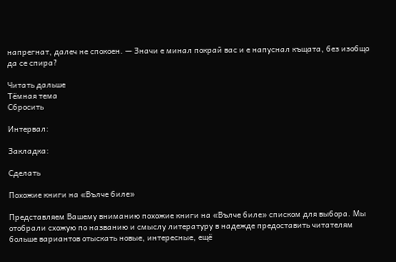напрегнат, далеч не спокоен. — Значи е минал покрай вас и е напуснал къщата, без изобщо да се спира?

Читать дальше
Тёмная тема
Сбросить

Интервал:

Закладка:

Сделать

Похожие книги на «Вълче биле»

Представляем Вашему вниманию похожие книги на «Вълче биле» списком для выбора. Мы отобрали схожую по названию и смыслу литературу в надежде предоставить читателям больше вариантов отыскать новые, интересные, ещё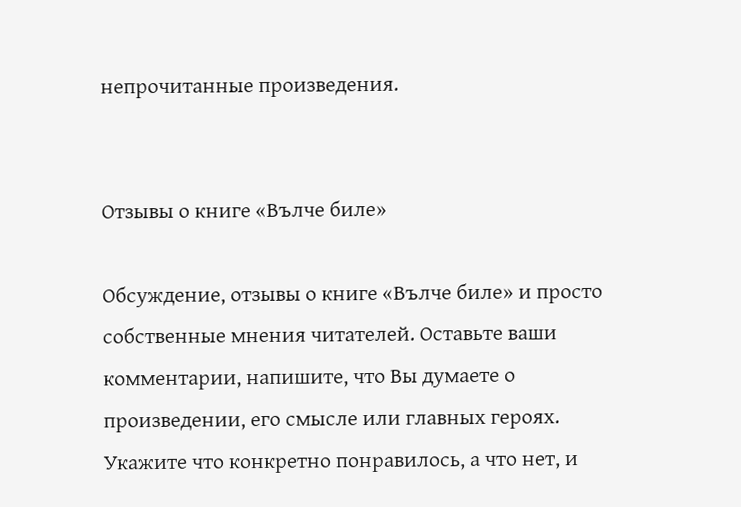непрочитанные произведения.


Отзывы о книге «Вълче биле»

Обсуждение, отзывы о книге «Вълче биле» и просто собственные мнения читателей. Оставьте ваши комментарии, напишите, что Вы думаете о произведении, его смысле или главных героях. Укажите что конкретно понравилось, а что нет, и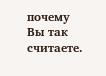почему Вы так считаете.